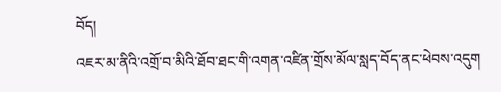བོད།
འཇར་མ་ནིའི་འགྲོ་བ་མིའི་ཐོབ་ཐང་གི་འགན་འཛིན་གྲོས་མོལ་སླད་བོད་ནང་ཕེབས་འདུག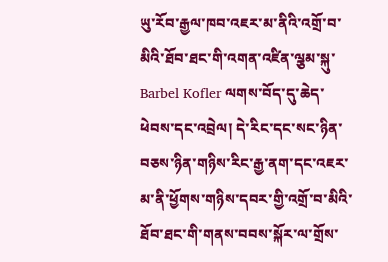ཡུ་རོབ་རྒྱལ་ཁབ་འཇར་མ་ནིའི་འགྲོ་བ་མིའི་ཐོབ་ཐང་གི་འགན་འཛིན་ལྕམ་སྐུ་ Barbel Kofler ལགས་བོད་དུ་ཆེད་ཕེབས་དང་འབྲེལ། དེ་རིང་དང་སང་ཉིན་བཅས་ཉིན་གཉིས་རིང་རྒྱ་ནག་དང་འཇར་མ་ནི་ཕྱོགས་གཉིས་དབར་གྱི་འགྲོ་བ་མིའི་ཐོབ་ཐང་གི་གནས་བབས་སྐོར་ལ་གྲོས་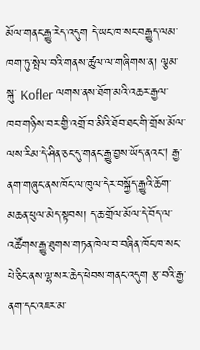མོལ་གནང་རྒྱུ་རེད་འདུག དེ་ཡང་ཁ་སང་བརྒྱུད་ལམ་ཁག་ཏུ་སྤེལ་བའི་གནས་ཚུལ་ལ་གཞིགས་ན། ལྕམ་སྐུ་ Kofler ལགས་ནས་ཐོག་མའི་འཆར་རྒྱལ་ཁབ་གཉིས་བར་གྱི་འགྲོ་བ་མིའི་ཐོབ་ཐང་གི་གྲོས་མོལ་ལས་རིམ་དེ་ཤིན་ཅང་དུ་གནང་རྒྱུ་བྱས་ཡོད་ནའང། རྒྱ་ནག་གཞུང་ནས་ཁོང་ལ་ཁུལ་དེར་བསྐྱོད་རྒྱུའི་ཆོག་མཆན་ཕུལ་མེད་སྟབས། ད་ཆ་གྲོལ་མོལ་དེ་བོད་ལ་འཚོགས་རྒྱུ་ཐུགས་གཏན་ཁེལ་བ་བཞིན་ཁོང་ཁ་སང་པེ་ཅིང་ནས་ལྷ་སར་ཆེད་ཕེབས་གནང་འདུག རྩ་བའི་རྒྱ་ནག་དང་འཇར་མ་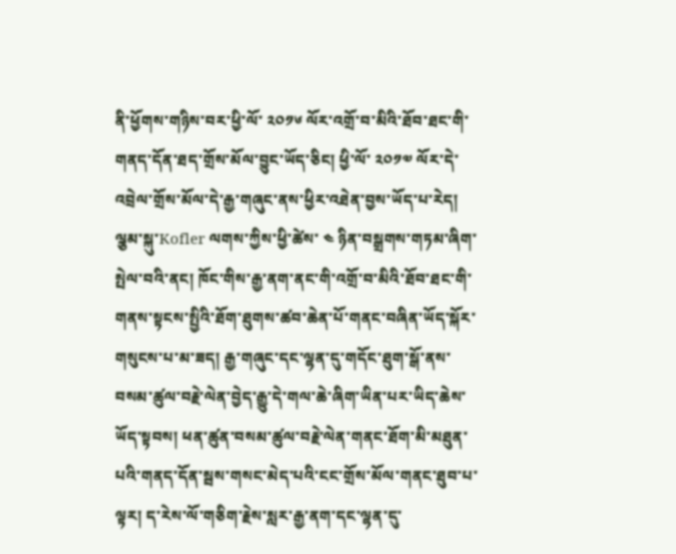ནི་ཕྱོགས་གཉིས་བར་ཕྱི་ལོ་ ༢༠༡༦ ལོར་འགྲོ་བ་མིའི་ཐོབ་ཐང་གི་གནད་དོན་ཐད་གྲོས་མོལ་བྱུང་ཡོད་ཅིང། ཕྱི་ལོ་ ༢༠༡༧ ལོར་དེ་འབྲེལ་གྲོས་མོལ་དེ་རྒྱ་གཞུང་ནས་ཕྱིར་འཐེན་བྱས་ཡོད་པ་རེད། ལྕམ་སྐུ་Kofler ལགས་ཀྱིས་ཕྱི་ཚེས་ ༤ ཉིན་བསྒྲགས་གཏམ་ཞིག་སྤེལ་བའི་ནང། ཁོང་གིས་རྒྱ་ནག་ནང་གི་འགྲོ་བ་མིའི་ཐོབ་ཐང་གི་གནས་སྟངས་སྤྱིའི་ཐོག་ཐུགས་ཚབ་ཆེན་པོ་གནང་བཞིན་ཡོད་སྐོར་གསུངས་པ་མ་ཟད། རྒྱ་གཞུང་དང་ལྷན་དུ་གདོང་ཐུག་སྒོ་ནས་བསམ་ཚུལ་བརྗེ་ལེན་བྱེད་རྒྱུ་དེ་གལ་ཆེ་ཞིག་ཡིན་པར་ཡིད་ཆེས་ཡོད་སྟབས། ཕན་ཚུན་བསམ་ཚུལ་བརྗེ་ལེན་གནང་ཐོག་མི་མཐུན་པའི་གནད་དོན་སྦས་གསང་མེད་པའི་ངང་གྲོས་མོལ་གནང་ཐུབ་པ་ལྟར། ད་རེས་ལོ་གཅིག་རྗེས་སླར་རྒྱ་ནག་དང་ལྷན་དུ་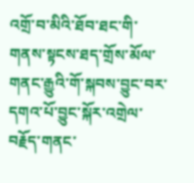འགྲོ་བ་མིའི་ཐོབ་ཐང་གི་གནས་སྟངས་ཐད་གྲོས་མོལ་གནང་རྒྱུའི་གོ་སྐབས་བྱུང་བར་དགའ་པོ་བྱུང་སྐོར་འགྲེལ་བརྗོད་གནང་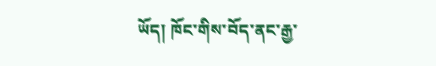ཡོད། ཁོང་གིས་བོད་ནང་རྒྱ་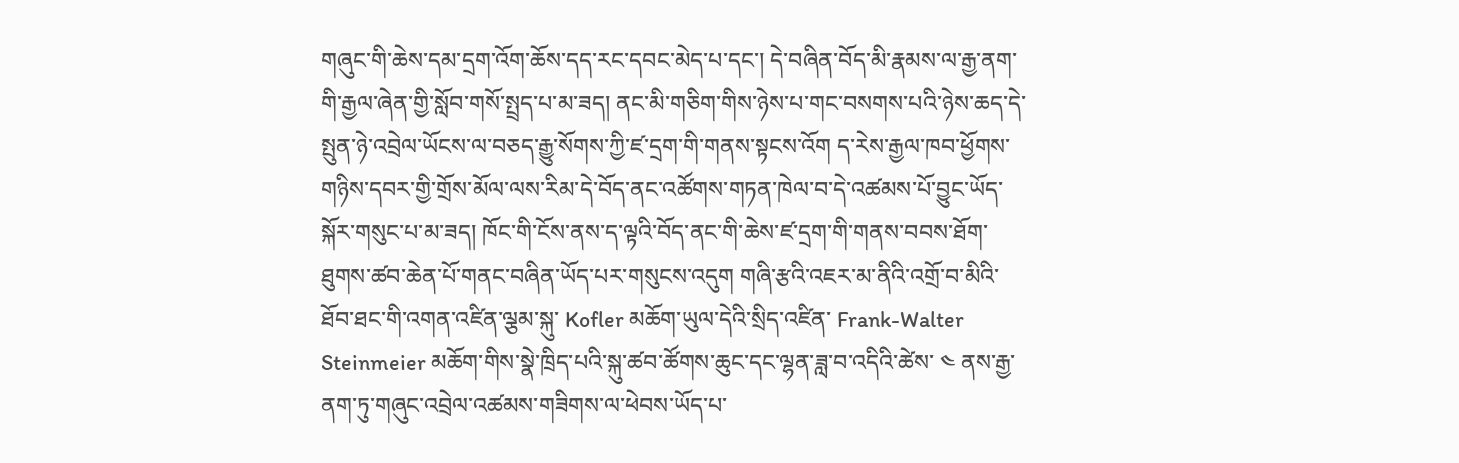གཞུང་གི་ཆེས་དམ་དྲག་འོག་ཆོས་དད་རང་དབང་མེད་པ་དང་། དེ་བཞིན་བོད་མི་རྣམས་ལ་རྒྱ་ནག་གི་རྒྱལ་ཞེན་གྱི་སློབ་གསོ་སྤྲད་པ་མ་ཟད། ནང་མི་གཅིག་གིས་ཉེས་པ་གང་བསགས་པའི་ཉེས་ཆད་དེ་སྤུན་ཉེ་འབྲེལ་ཡོངས་ལ་བཅད་རྒྱུ་སོགས་ཀྱི་ཛ་དྲག་གི་གནས་སྟངས་འོག ད་རེས་རྒྱལ་ཁབ་ཕྱོགས་གཉིས་དབར་གྱི་གྲོས་མོལ་ལས་རིམ་དེ་བོད་ནང་འཚོགས་གཏན་ཁེལ་བ་དེ་འཚམས་པོ་བྱུང་ཡོད་སྐོར་གསུང་པ་མ་ཟད། ཁོང་གི་ངོས་ནས་ད་ལྟའི་བོད་ནང་གི་ཆེས་ཛ་དྲག་གི་གནས་བབས་ཐོག་ཐུགས་ཚབ་ཆེན་པོ་གནང་བཞིན་ཡོད་པར་གསུངས་འདུག གཞི་རྩའི་འཇར་མ་ནིའི་འགྲོ་བ་མིའི་ཐོབ་ཐང་གི་འགན་འཛིན་ལྕམ་སྐུ་ Kofler མཆོག་ཡུལ་དེའི་སྲིད་འཛིན་ Frank-Walter Steinmeier མཆོག་གིས་སྣེ་ཁྲིད་པའི་སྐུ་ཚབ་ཚོགས་ཆུང་དང་ལྷན་ཟླ་བ་འདིའི་ཚེས་ ༤ ནས་རྒྱ་ནག་ཏུ་གཞུང་འབྲེལ་འཚམས་གཟིགས་ལ་ཕེབས་ཡོད་པ་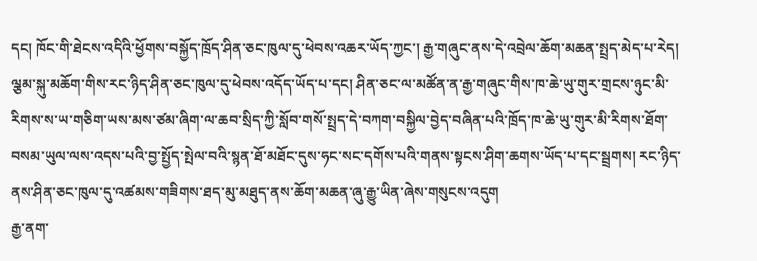དང། ཁོང་གི་ཐེངས་འདིའི་ཕྱོགས་བསྐྱོད་ཁྲོད་ཤིན་ཅང་ཁུལ་དུ་ཕེབས་འཆར་ཡོད་ཀྱང་། རྒྱ་གཞུང་ནས་དེ་འབྲེལ་ཆོག་མཆན་སྤྲད་མེད་པ་རེད། ལྕམ་སྐུ་མཆོག་གིས་རང་ཉིད་ཤིན་ཅང་ཁུལ་དུ་ཕེབས་འདོད་ཡོད་པ་དང། ཤིན་ཅང་ལ་མཚོན་ན་རྒྱ་གཞུང་གིས་ཁ་ཆེ་ཡུ་གུར་གྲངས་ཉུང་མི་རིགས་ས་ཡ་གཅིག་ཡས་མས་ཙམ་ཞིག་ལ་ཆབ་སྲིད་ཀྱི་སློབ་གསོ་སྤྲད་དེ་བཀག་བསྐྱིལ་བྱེད་བཞིན་པའི་ཁྲོད་ཁ་ཆེ་ཡུ་གུར་མི་རིགས་ཐོག་བསམ་ཡུལ་ལས་འདས་པའི་བྱ་སྤྱོད་སྤེལ་བའི་སྙན་ཐོ་མཐོང་དུས་ཧང་སང་དགོས་པའི་གནས་སྟངས་ཤིག་ཆགས་ཡོད་པ་དང་སྦྲགས། རང་ཉིད་ནས་ཤིན་ཅང་ཁུལ་དུ་འཚམས་གཟིགས་ཐད་མུ་མཐུད་ནས་ཆོག་མཆན་ཞུ་རྒྱུ་ཡིན་ཞེས་གསུངས་འདུག
རྒྱ་ནག་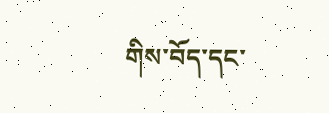གིས་བོད་དང་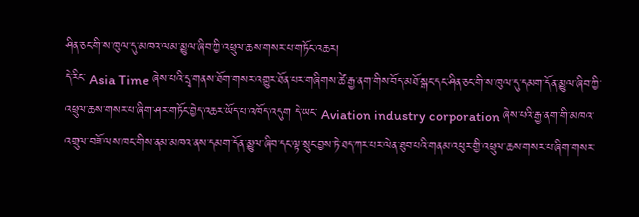ཤིན་ཅང་གི་ས་ཁུལ་དུ་མཁའ་ལམ་མྱུལ་ཞིབ་ཀྱི་འཕྲུལ་ཆས་གསར་པ་གཏོང་འཆར།
དེ་རིང་ Asia Time ཞེས་པའི་དྲྭ་གནས་ཐོག་གསར་འགྱུར་ཐོན་པར་གཞིགས་ཚེ་རྒྱ་ནག་གིས་བོད་མཐོ་སྒང་དང་ཤིན་ཅང་གི་ས་ཁུལ་དུ་དམག་དོན་མྱུལ་ཞིབ་ཀྱི་འཕྲུལ་ཆས་གསར་པ་ཞིག་ཤར་གཏོང་བྱེད་འཆར་ཡོད་པ་འཁོད་འདུག དེ་ཡང་ Aviation industry corporation ཞེས་པའི་རྒྱ་ནག་གི་མཁའ་འགྲུལ་བཟོ་ལས་ཁང་གིས་ནམ་མཁའ་ནས་དམག་དོན་མྱུལ་ཞིབ་དང་ལྟ་སྲུང་བྱས་ཏེ་ཐད་ཀར་པར་ལེན་ཐུབ་པའི་གནམ་འཕུར་གྱི་འཕྲུལ་ཆས་གསར་པ་ཞིག་གསར་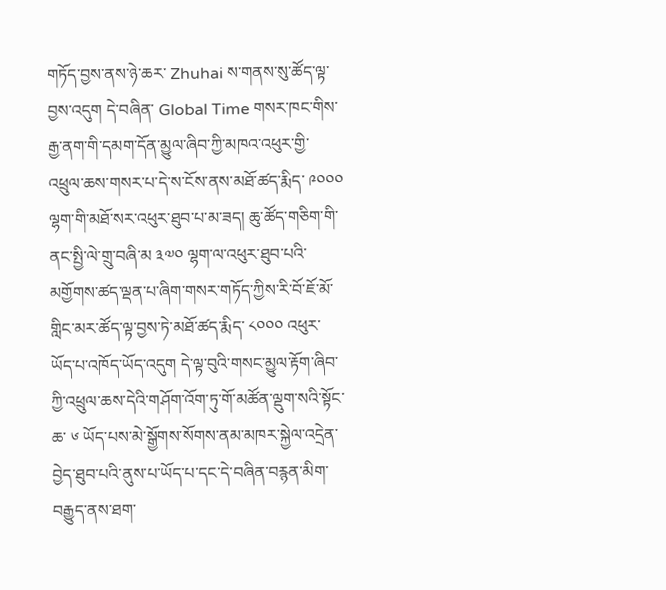གཏོད་བྱས་ནས་ཉེ་ཆར་ Zhuhai ས་གནས་སུ་ཚོད་ལྟ་བྱས་འདུག དེ་བཞིན་ Global Time གསར་ཁང་གིས་རྒྱ་ནག་གི་དམག་དོན་མྱུལ་ཞིབ་ཀྱི་མཁའ་འཕུར་གྱི་འཕྲུལ་ཆས་གསར་པ་དེ་ས་ངོས་ནས་མཐོ་ཚད་རྨིད་ ༩༠༠༠ ལྷག་གི་མཐོ་སར་འཕུར་ཐུབ་པ་མ་ཟད། ཆུ་ཚོད་གཅིག་གི་ནང་སྤྱི་ལེ་གྲུ་བཞི་མ ༣༧༠ ལྷག་ལ་འཕུར་ཐུབ་པའི་མགྱོགས་ཚད་ལྡན་པ་ཞིག་གསར་གཏོད་ཀྱིས་རི་བོ་ཇོ་མོ་གླིང་མར་ཚོད་ལྟ་བྱས་ཏེ་མཐོ་ཚད་རྨིད་ ༨༠༠༠ འཕུར་ཡོད་པ་འཁོད་ཡོད་འདུག དེ་ལྟ་བུའི་གསང་མྱུལ་རྟོག་ཞིབ་ཀྱི་འཕྲུལ་ཆས་དེའི་གཤོག་འོག་ཏུ་གོ་མཚོན་ལྡུག་སའི་སྟོང་ཆ་ ༦ ཡོད་པས་མེ་སྒྱོགས་སོགས་ནམ་མཁར་སྐྱེལ་འདྲེན་བྱེད་ཐུབ་པའི་ནུས་པ་ཡོད་པ་དང་དེ་བཞིན་བརྙན་མིག་བརྒྱུད་ནས་ཐག་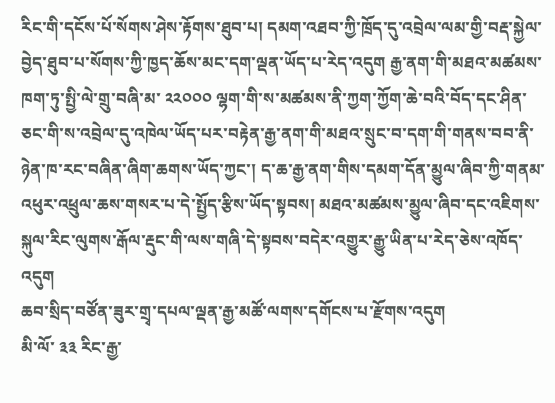རིང་གི་དངོས་པོ་སོགས་ཤེས་རྟོགས་ཐུབ་པ། དམག་འཐབ་ཀྱི་ཁྲོད་དུ་འབྲེལ་ལམ་གྱི་བརྡ་སྐྱེལ་བྱེད་ཐུབ་པ་སོགས་ཀྱི་ཁྱད་ཆོས་མང་དག་ལྡན་ཡོད་པ་རེད་འདུག རྒྱ་ནག་གི་མཐའ་མཚམས་ཁག་ཏུ་སྤྱི་ལེ་གྲུ་བཞི་མ་ ༢༢༠༠༠ ལྷག་གི་ས་མཚམས་ནི་ཀྱག་ཀྱོག་ཆེ་བའི་བོད་དང་ཤིན་ཅང་གི་ས་འབྲེལ་དུ་འཁེལ་ཡོད་པར་བརྟེན་རྒྱ་ནག་གི་མཐའ་སྲུང་བ་དག་གི་གནས་བབ་ནི་ཉེན་ཁ་རང་བཞིན་ཞིག་ཆགས་ཡོད་ཀྱང་། ད་ཆ་རྒྱ་ནག་གིས་དམག་དོན་མྱུལ་ཞིབ་ཀྱི་གནམ་འཕུར་འཕྲུལ་ཆས་གསར་པ་དེ་སྤྱོད་རྩིས་ཡོད་སྟབས། མཐའ་མཚམས་མྱུལ་ཞིབ་དང་འཇིགས་སྐུལ་རིང་ལུགས་རྒོལ་རྡུང་གི་ལས་གཞི་དེ་སྟབས་བདེར་འགྱུར་རྒྱུ་ཡིན་པ་རེད་ཅེས་འཁོད་འདུག
ཆབ་སྲིད་བཙོན་ཟུར་གྲྭ་དཔལ་ལྡན་རྒྱ་མཚོ་ལགས་དགོངས་པ་རྫོགས་འདུག
མི་ལོ་ ༣༣ རིང་རྒྱ་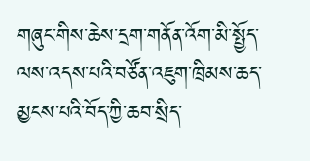གཞུང་གིས་ཆེས་དྲག་གནོན་འོག་མི་སྤྱོད་ལས་འདས་པའི་བཙོན་འཇུག་ཁྲིམས་ཆད་མྱངས་པའི་བོད་ཀྱི་ཆབ་སྲིད་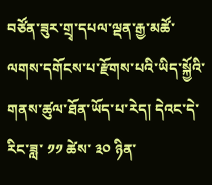བཙོན་ཟུར་གྲྭ་དཔལ་ལྡན་རྒྱ་མཚོ་ལགས་དགོངས་པ་རྫོགས་པའི་ཡིད་སྐྱོའི་གནས་ཚུལ་ཐོན་ཡོད་པ་རེད། དེའང་དེ་རིང་ཟླ་ ༡༡ ཚེས་ ༣༠ ཉིན་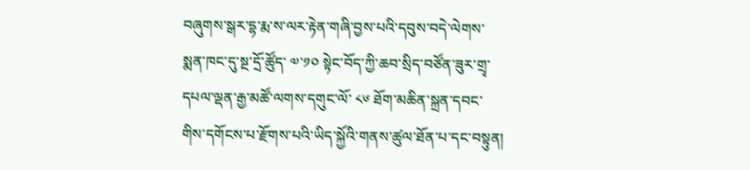བཞུགས་སྒར་དྷ་རྨ་ས་ལར་རྟེན་གཞི་བྱས་པའི་དབུས་བདེ་ལེགས་སྨན་ཁང་དུ་སྔ་དྲོ་ཚོུད་ ༧་༡༠ སྟེང་བོད་ཀྱི་ཆབ་སྲིད་བཙོན་ཟུར་གྲྭ་དཔལ་ལྡན་རྒྱ་མཚོ་ལགས་དགུང་ལོ་ ༨༦ ཐོག་མཆིན་སྐྲན་དབང་གིས་དགོངས་པ་རྫོགས་པའི་ཡིད་སྐྱོའི་གནས་ཚུལ་ཐོན་པ་དང་བསྟུན།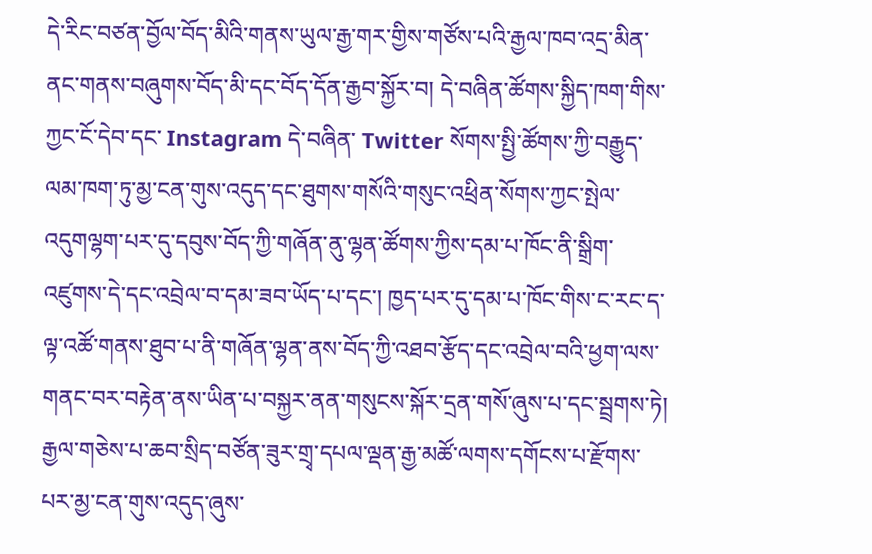དེ་རིང་བཙན་བྱོལ་བོད་མིའི་གནས་ཡུལ་རྒྱ་གར་གྱིས་གཙོས་པའི་རྒྱལ་ཁབ་འདྲ་མིན་ནང་གནས་བཞུགས་བོད་མི་དང་བོད་དོན་རྒྱབ་སྐྱོར་བ། དེ་བཞིན་ཚོགས་སྐྱིད་ཁག་གིས་ཀྱང་ངོ་དེབ་དང་ Instagram དེ་བཞིན་ Twitter སོགས་སྤྱི་ཚོགས་ཀྱི་བརྒྱུད་ལམ་ཁག་ཏུ་མྱ་ངན་གུས་འདུད་དང་ཐུགས་གསོའི་གསུང་འཕྲིན་སོགས་ཀྱང་སྤེལ་འདུགལྷག་པར་དུ་དབུས་བོད་ཀྱི་གཞོན་ནུ་ལྷན་ཚོགས་ཀྱིས་དམ་པ་ཁོང་ནི་སྒྲིག་འཛུགས་དེ་དང་འབྲེལ་བ་དམ་ཟབ་ཡོད་པ་དང་། ཁྱད་པར་དུ་དམ་པ་ཁོང་གིས་ང་རང་ད་ལྟ་འཚོ་གནས་ཐུབ་པ་ནི་གཞོན་ལྷན་ནས་བོད་ཀྱི་འཐབ་རྩོད་དང་འབྲེལ་བའི་ཕྱག་ལས་གནང་བར་བརྟེན་ནས་ཡིན་པ་བསྐྱར་ནན་གསུངས་སྐོར་དྲན་གསོ་ཞུས་པ་དང་སྦྲགས་ཏེ། རྒྱལ་གཅེས་པ་ཆབ་སྲིད་བཙོན་ཟུར་གྲྭ་དཔལ་ལྡན་རྒྱ་མཚོ་ལགས་དགོངས་པ་རྫོགས་པར་མྱ་ངན་གུས་འདུད་ཞུས་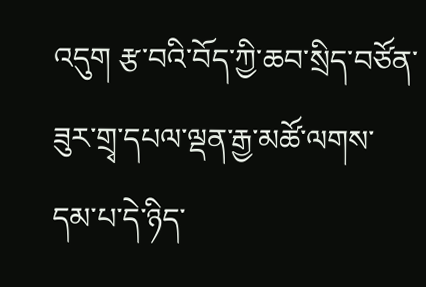འདུག རྩ་བའི་བོད་ཀྱི་ཆབ་སྲིད་བཙོན་ཟུར་གྲྭ་དཔལ་ལྡན་རྒྱ་མཚོ་ལགས་དམ་པ་དེ་ཉིད་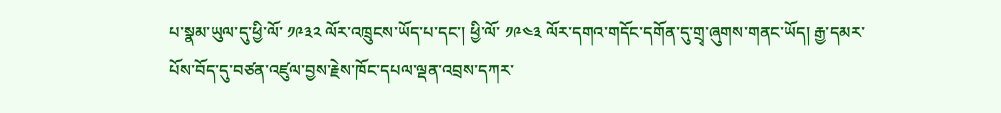པ་སྣམ་ཡུལ་དུ་ཕྱི་ལོ་ ༡༩༣༢ ལོར་འཁྲུངས་ཡོད་པ་དང་། ཕྱི་ལོ་ ༡༩༤༣ ལོར་དགའ་གདོང་དགོན་དུ་གྲྭ་ཞུགས་གནང་ཡོད། རྒྱ་དམར་པོས་བོད་དུ་བཙན་འཛུལ་བྱས་རྗེས་ཁོང་དཔལ་ལྡན་འབྲས་དཀར་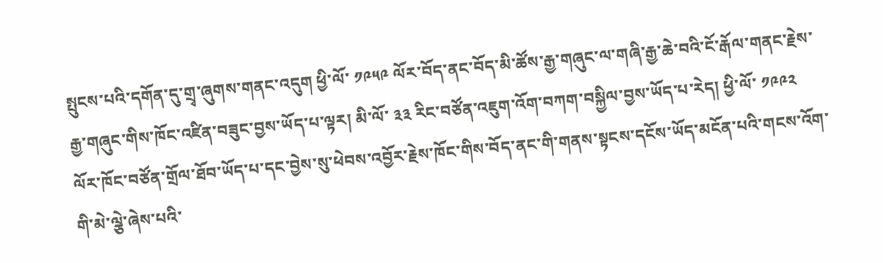སྤུངས་པའི་དགོན་དུ་གྲྭ་ཞུགས་གནང་འདུག ཕྱི་ལོ་ ༡༩༥༩ ལོར་བོད་ནང་བོད་མི་ཚོས་རྒྱ་གཞུང་ལ་གཞི་རྒྱ་ཆེ་བའི་ངོ་རྒོལ་གནང་རྗེས་རྒྱ་གཞུང་གིས་ཁོང་འཛིན་བཟུང་བྱས་ཡོད་པ་ལྟར། མི་ལོ་ ༣༣ རིང་བཙོན་འཇུག་འོག་བཀག་བསྐྱིལ་བྱས་ཡོད་པ་རེད། ཕྱི་ལོ་ ༡༩༩༢ ལོར་ཁོང་བཙོན་གྲོལ་ཐོབ་ཡོད་པ་དང་བྱེས་སུ་ཕེབས་འབྱོར་རྗེས་ཁོང་གིས་བོད་ནང་གི་གནས་སྟངས་དངོས་ཡོད་མངོན་པའི་གངས་འོག་གི་མེ་ལྕེ་ཞེས་པའི་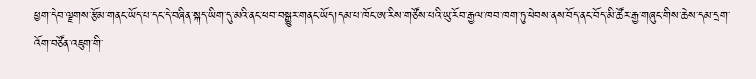ཕྱག་དེབ་ལྗགས་རྩོམ་གནང་ཡོད་པ་དང་དེ་བཞིན་སྐད་ཡིག་དུ་མའི་ནང་ཕབ་བསྒྱུར་གནང་ཡོད།དམ་པ་ཁོང་ཨ་རིས་གཙོས་པའི་ཡུ་རོབ་རྒྱལ་ཁབ་ཁག་ཏུ་ཕེབས་ནས་བོད་ནང་བོད་མི་ཚོར་རྒྱ་གཞུང་གིས་ཆེས་དམ་དྲག་འོག་བཙོན་འཇུག་གི་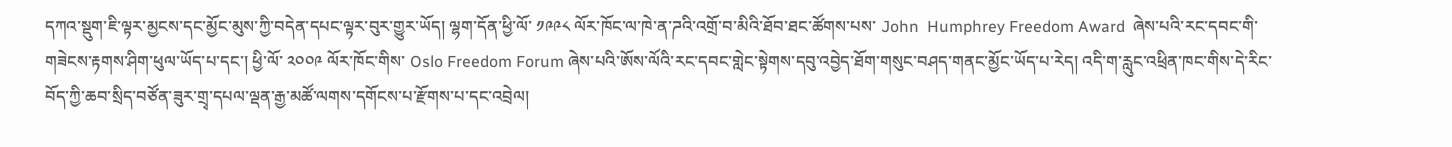དཀའ་སྡུག་ཇི་ལྟར་མྱངས་དང་མྱོང་མུས་ཀྱི་བདེན་དཔང་ལྟར་བུར་གྱུར་ཡོད། ལྷག་དོན་ཕྱི་ལོ་ ༡༩༩༨ ལོར་ཁོང་ལ་ཁེ་ན་ཌའི་འགྲོ་བ་མིའི་ཐོབ་ཐང་ཚོགས་པས་ John  Humphrey Freedom Award  ཞེས་པའི་རང་དབང་གི་གཟེངས་རྟགས་ཤིག་ཕུལ་ཡོད་པ་དང་། ཕྱི་ལོ་ ༢༠༠༩ ལོར་ཁོང་གིས་ Oslo Freedom Forum ཞེས་པའི་ཨོས་ལོའི་རང་དབང་གླེང་སྟེགས་དབུ་འབྱེད་ཐོག་གསུང་བཤད་གནང་མྱོང་ཡོད་པ་རེད། འདི་ག་རླུང་འཕྲིན་ཁང་གིས་དེ་རིང་བོད་ཀྱི་ཆབ་སྲིད་བཙོན་ཟུར་གྲྭ་དཔལ་ལྡན་རྒྱ་མཚོ་ལགས་དགོངས་པ་རྫོགས་པ་དང་འབྲེལ།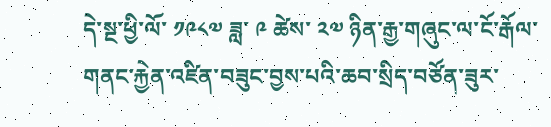དེ་སྔ་ཕྱི་ལོ་ ༡༩༨༧ ཟླ་ ༩ ཚེས་ ༢༧ ཉིན་རྒྱ་གཞུང་ལ་ངོ་རྒོལ་གནང་རྐྱེན་འཛིན་བཟུང་བྱས་པའི་ཆབ་སྲིད་བཙོན་ཟུར་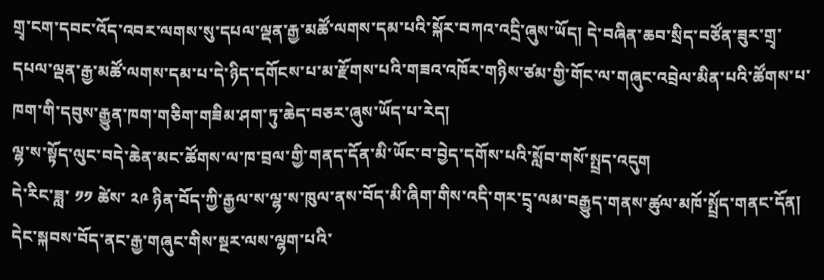གྲྭ་ངག་དབང་འོད་འབར་ལགས་སུ་དཔལ་ལྡན་རྒྱ་མཚོ་ལགས་དམ་པའི་སྐོར་བཀའ་འདྲི་ཞུས་ཡོད། དེ་བཞིན་ཆབ་སྲིད་བཙོན་ཟུར་གྲྭ་དཔལ་ལྡན་རྒྱ་མཚོ་ལགས་དམ་པ་དེ་ཉིད་དགོངས་པ་མ་རྫོགས་པའི་གཟའ་འཁོར་གཉིས་ཙམ་གྱི་གོང་ལ་གཞུང་འབྲེལ་མིན་པའི་ཚོགས་པ་ཁག་གི་དབུས་རྒྱུན་ཁག་གཅིག་གཟིམ་ཤག་ཏུ་ཆེད་བཅར་ཞུས་ཡོད་པ་རེད།
ལྷ་ས་སྟོད་ལུང་བདེ་ཆེན་མང་ཚོགས་ལ་ཁ་བྲལ་གྱི་གནད་དོན་མི་ཡོང་བ་བྱེད་དགོས་པའི་སློབ་གསོ་སྤྲད་འདུག
དེ་རིང་ཟླ་ ༡༡ ཚེས་ ༢༩ ཉིན་བོད་ཀྱི་རྒྱལ་ས་ལྷ་ས་ཁུལ་ནས་བོད་མི་ཞིག་གིས་འདི་གར་དྲྭ་ལམ་བརྒྱུད་གནས་ཚུལ་མཁོ་སྤྲོད་གནང་དོན། དེང་སྐབས་བོད་ནང་རྒྱ་གཞུང་གིས་སྔར་ལས་ལྷག་པའི་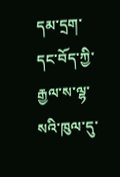དམ་དྲག་དང་བོད་ཀྱི་རྒྱལ་ས་ལྷ་སའི་ཁུལ་དུ་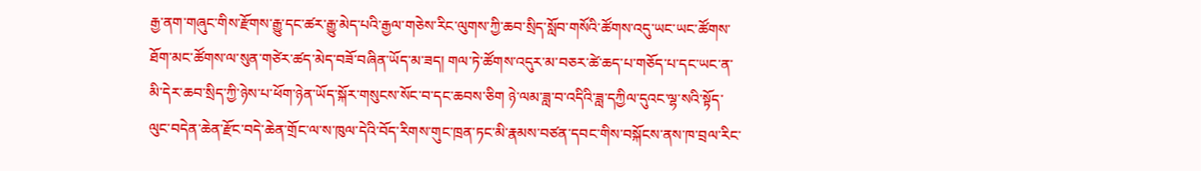རྒྱ་ནག་གཞུང་གིས་རྫོགས་རྒྱུ་དང་ཚར་རྒྱུ་མེད་པའི་རྒྱལ་གཅེས་རིང་ལུགས་ཀྱི་ཆབ་སྲིད་སློབ་གསོའི་ཚོགས་འདུ་ཡང་ཡང་ཚོགས་ཐོག་མང་ཚོགས་ལ་སུན་གཙེར་ཚད་མེད་བཟོ་བཞིན་ཡོད་མ་ཟད། གལ་ཏེ་ཚོགས་འདུར་མ་བཅར་ཚེ་ཆད་པ་གཅོད་པ་དང་ཡང་ན་མི་དེར་ཆབ་སྲིད་ཀྱི་ཉེས་པ་ཕོག་ཉེན་ཡོད་སྐོར་གསུངས་སོང་བ་དང་ཆབས་ཅིག ཉེ་ལམ་ཟླ་བ་འདིའི་ཟླ་དཀྱིལ་དུའང་ལྷ་སའི་སྟོད་ལུང་བདེན་ཆེན་རྫོང་བདེ་ཆེན་གྲོང་ལ་ས་ཁུལ་དེའི་བོད་རིགས་གུང་ཁྲན་ཏང་མི་རྣམས་བཙན་དབང་གིས་བསྐོངས་ནས་ཁ་བྲལ་རིང་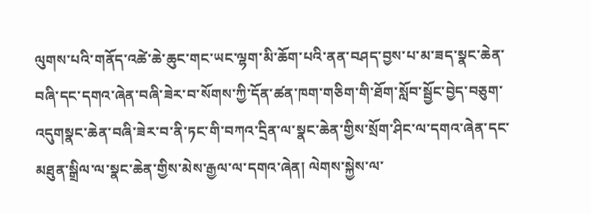ལུགས་པའི་གནོད་འཚེ་ཆེ་ཆུང་གང་ཡང་ལྷག་མི་ཆོག་པའི་ནན་བཤད་བྱས་པ་མ་ཟད་སྣང་ཆེན་བཞི་དང་དགའ་ཞེན་བཞི་ཟེར་བ་སོགས་ཀྱི་དོན་ཚན་ཁག་གཅིག་གི་ཐོག་སློབ་སྦྱོང་བྱེད་བཅུག་འདུགསྣང་ཆེན་བཞི་ཟེར་བ་ནི་ཏང་གི་བཀའ་དྲིན་ལ་སྣང་ཆེན་གྱིས་སྲོག་ཤིང་ལ་དགའ་ཞེན་དང་མཐུན་སྒྲིལ་ལ་སྣང་ཆེན་གྱིས་མེས་རྒྱལ་ལ་དགའ་ཞེན། ལེགས་སྐྱེས་ལ་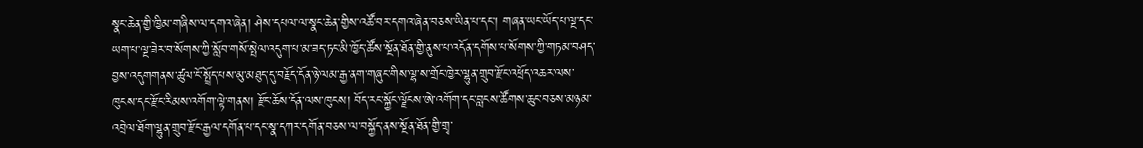སྣང་ཆེན་གྱི་ཁྱིམ་གཞིས་ལ་དགའ་ཞེན། ཤེས་དཔལ་ལ་སྣང་ཆེན་གྱིས་འཚོ་བར་དགའ་ཞེན་བཅས་ཡིན་པ་དང་། གཞན་ཡང་ཡོད་པ་ལྔ་དང་ཡག་པ་ལྔ་ཟེར་བ་སོགས་ཀྱི་སློབ་གསོ་སྤེལ་འདུག་པ་མ་ཟད་ཏང་མི་ཁྱོད་ཚོས་སྔོན་ཐོན་གྱི་ནུས་པ་འདོན་དགོས་པ་སོགས་ཀྱི་གཏམ་བཤད་བྱས་འདུགགནས་ཚུལ་ངོ་སྤྲོད་པས་མུ་མཐུད་དུ་བརྗོད་དོན་ཉེ་ལམ་རྒྱ་ནག་གཞུང་གིས་ལྷ་ས་གྲོང་ཁྱེར་ལྷུན་གྲུབ་རྫོང་འཕྲོད་འཆར་ལས་ཁུངས་དང་རྫོང་རིམས་འགོག་ལྟེ་གནས། རྫོང་ཆོས་དོན་ལས་ཁུངས། བོད་རང་སྐྱོང་ལྗོངས་ཨེ་འགོག་དང་བླངས་ཚོགས་ཆུང་བཅས་མཉམ་འབྲེལ་ཐོག་ལྷུན་གྲུབ་རྫོང་རྒྱལ་དགོན་པ་དང་སྣ་དཀར་དགོན་བཅས་ལ་བསྐྱོད་ནས་སྔོན་ཐོན་གྱི་གྲྭ་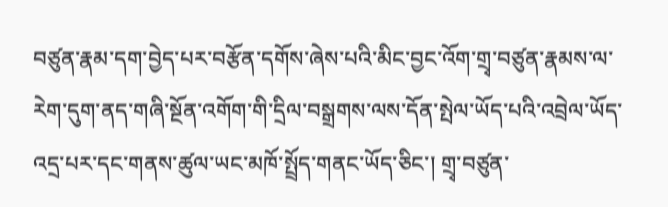བཙུན་རྣམ་དག་བྱེད་པར་བརྩོན་དགོས་ཞེས་པའི་མིང་བྱང་འོག་གྲྭ་བཙུན་རྣམས་ལ་རེག་དུག་ནད་གཞི་སྔོན་འགོག་གི་དྲིལ་བསྒྲགས་ལས་དོན་སྤེལ་ཡོད་པའི་འབྲེལ་ཡོད་འདྲ་པར་དང་གནས་ཚུལ་ཡང་མཁོ་སྤྲོད་གནང་ཡོད་ཅིང་། གྲྭ་བཙུན་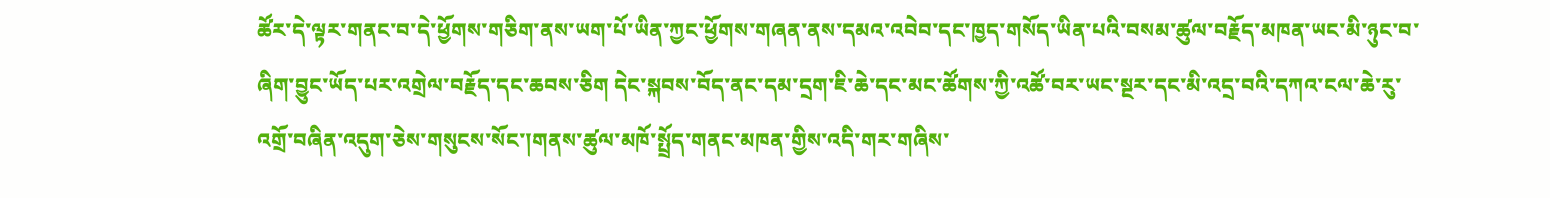ཚོར་དེ་ལྟར་གནང་བ་དེ་ཕྱོགས་གཅིག་ནས་ཡག་པོ་ཡིན་ཀྱང་ཕྱོགས་གཞན་ནས་དམའ་འབེབ་དང་ཁྱད་གསོད་ཡིན་པའི་བསམ་ཚུལ་བརྗོད་མཁན་ཡང་མི་ཉུང་བ་ཞིག་བྱུང་ཡོད་པར་འགྲེལ་བརྗོད་དང་ཆབས་ཅིག དེང་སྐབས་བོད་ནང་དམ་དྲག་ཇི་ཆེ་དང་མང་ཚོགས་ཀྱི་འཚོ་བར་ཡང་སྔར་དང་མི་འདྲ་བའི་དཀའ་ངལ་ཆེ་རུ་འགྲོ་བཞིན་འདུག་ཅེས་གསུངས་སོང་།གནས་ཚུལ་མཁོ་སྤྲོད་གནང་མཁན་གྱིས་འདི་གར་གཞིས་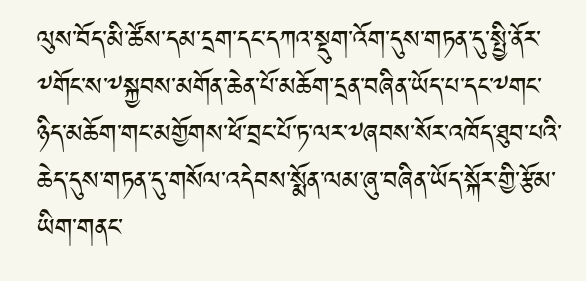ལུས་བོད་མི་ཚོས་དམ་དྲག་དང་དཀའ་སྡུག་འོག་དུས་གཏན་དུ་སྤྱི་ནོར་༸གོང་ས་༸སྐྱབས་མགོན་ཆེན་པོ་མཆོག་དྲན་བཞིན་ཡོད་པ་དང་༸གང་ཉིད་མཆོག་གང་མགྱོགས་ཕོ་བྲང་པོ་ཏ་ལར་༸ཞབས་སོར་འཁོད་ཐུབ་པའི་ཆེད་དུས་གཏན་དུ་གསོལ་འདེབས་སྨོན་ལམ་ཞུ་བཞིན་ཡོད་སྐོར་གྱི་རྩོམ་ཡིག་གནང་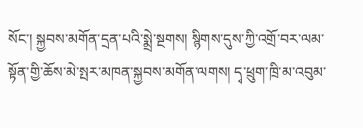སོང་། སྐྱབས་མགོན་དྲན་པའི་སྨྲེ་སྔགས། སྙིགས་དུས་ཀྱི་འགྲོ་བར་ལམ་སྟོན་གྱི་ཆོས་མེ་སྤར་མཁན་སྐྱབས་མགོན་ལགས། དྭ་ཕྲུག་ཁྲི་མ་འབུམ་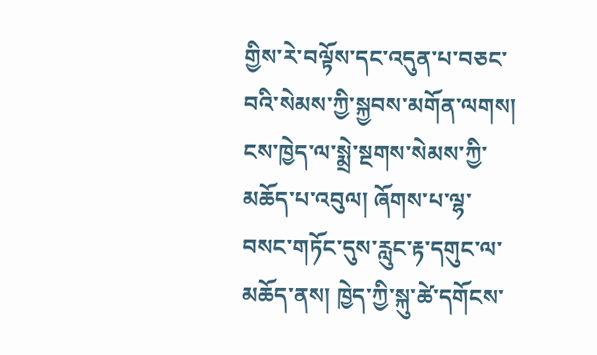གྱིས་རེ་བལྟོས་དང་འདུན་པ་བཅང་བའི་སེམས་ཀྱི་སྐྱབས་མགོན་ལགས། ངས་ཁྱེད་ལ་སྨྲེ་སྔགས་སེམས་ཀྱི་མཆོད་པ་འབུལ། ཞོགས་པ་ལྷ་བསང་གཏོང་དུས་རླུང་རྟ་དགུང་ལ་མཆོད་ནས། ཁྱེད་ཀྱི་སྐུ་ཚེ་དགོངས་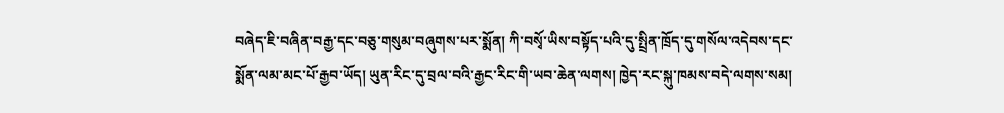བཞེད་ཇི་བཞིན་བརྒྱ་དང་བཅུ་གསུམ་བཞུགས་པར་སྨོན། ཀི་བསྭོ་ཡིས་བསྟོད་པའི་དུ་སྤྲིན་ཁྲོད་དུ་གསོལ་འདེབས་དང་སྨོན་ལམ་མང་པོ་རྒྱབ་ཡོད། ཡུན་རིང་དུ་བྲལ་བའི་རྒྱང་རིང་གི་ཡབ་ཆེན་ལགས། ཁྱེད་རང་སྐུ་ཁམས་བདེ་ལགས་སམ།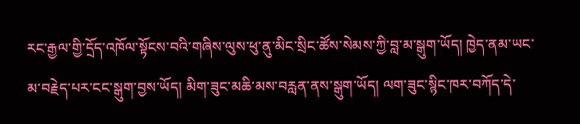རང་རྒྱལ་གྱི་དྲོད་འཁོལ་སྟོངས་བའི་གཞིས་ལུས་ཕུ་ནུ་མིང་སྲིང་ཚོས་སེམས་ཀྱི་བླ་མ་སྒུག་ཡོད། ཁྱེད་ནམ་ཡང་མ་བརྗེད་པར་ངང་སྒུག་བྱས་ཡོད། མིག་ཟུང་མཆི་མས་བརླན་ནས་སྒུག་ཡོད། ལག་ཟུང་སྙིང་ཁར་བཀོད་དེ་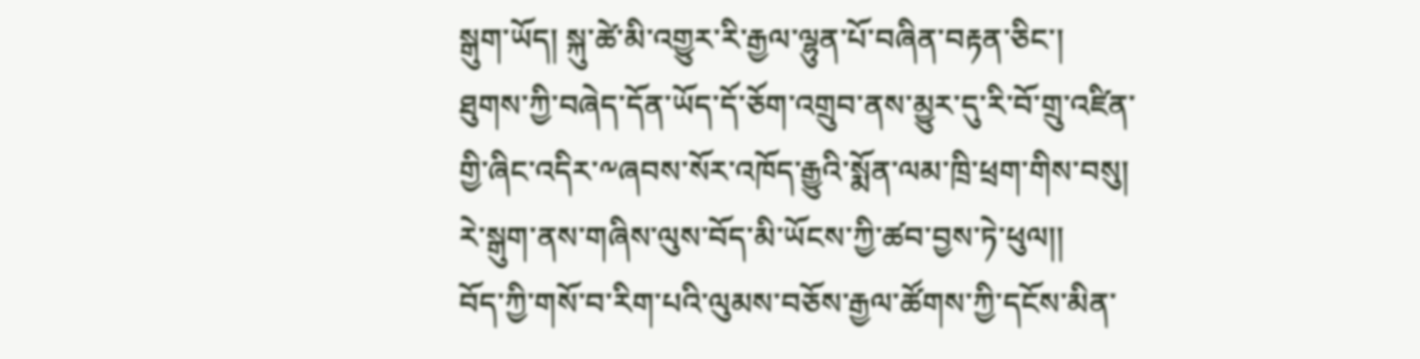སྒུག་ཡོད། སྐུ་ཚེ་མི་འགྱུར་རི་རྒྱལ་ལྷུན་པོ་བཞིན་བརྟན་ཅིང་། ཐུགས་ཀྱི་བཞེད་དོན་ཡོད་དོ་ཅོག་འགྲུབ་ནས་མྱུར་དུ་རི་བོ་གྲུ་འཛིན་གྱི་ཞིང་འདིར་༸ཞབས་སོར་འཁོད་རྒྱུའི་སྨོན་ལམ་ཁྲི་ཕྲག་གིས་བསུ། རེ་སྒུག་ནས་གཞིས་ལུས་བོད་མི་ཡོངས་ཀྱི་ཚབ་བྱས་ཏེ་ཕུལ།།
བོད་ཀྱི་གསོ་བ་རིག་པའི་ལུམས་བཅོས་རྒྱལ་ཚོགས་ཀྱི་དངོས་མིན་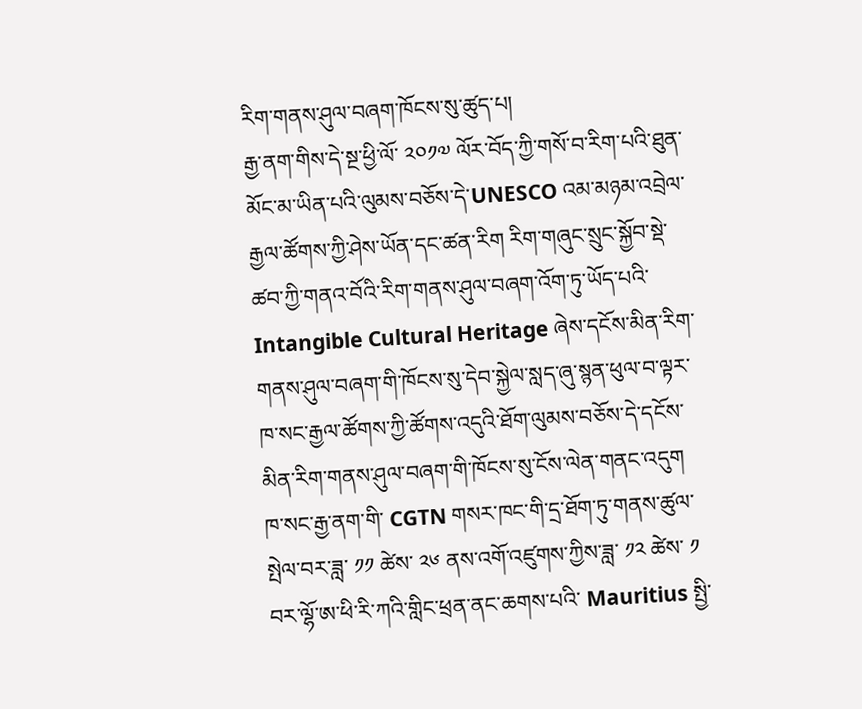རིག་གནས་ཤུལ་བཞག་ཁོངས་སུ་ཚུད་པ།
རྒྱ་ནག་གིས་དེ་སྔ་ཕྱི་ལོ་ ༢༠༡༧ ལོར་བོད་ཀྱི་གསོ་བ་རིག་པའི་ཐུན་མོང་མ་ཡིན་པའི་ལུམས་བཅོས་དེ་UNESCO འམ་མཉམ་འབྲེལ་རྒྱལ་ཚོགས་ཀྱི་ཤེས་ཡོན་དང་ཚན་རིག རིག་གཞུང་སྲུང་སྐྱོབ་སྡེ་ཚབ་ཀྱི་གནའ་བོའི་རིག་གནས་ཤུལ་བཞག་འོག་ཏུ་ཡོད་པའི་ Intangible Cultural Heritage ཞེས་དངོས་མིན་རིག་གནས་ཤུལ་བཞག་གི་ཁོངས་སུ་དེབ་སྐྱེལ་སླད་ཞུ་སྙན་ཕུལ་བ་ལྟར་ཁ་སང་རྒྱལ་ཚོགས་ཀྱི་ཚོགས་འདུའི་ཐོག་ལུམས་བཅོས་དེ་དངོས་མིན་རིག་གནས་ཤུལ་བཞག་གི་ཁོངས་སུ་ངོས་ལེན་གནང་འདུག ཁ་སང་རྒྱ་ནག་གི་ CGTN གསར་ཁང་གི་དྲ་ཐོག་ཏུ་གནས་ཚུལ་སྤེལ་བར་ཟླ་ ༡༡ ཚེས་ ༢༦ ནས་འགོ་འཛུགས་ཀྱིས་ཟླ་ ༡༢ ཚེས་ ༡ བར་ལྷོ་ཨ་ཕི་རི་ཀའི་གླིང་ཕྲན་ནང་ཆགས་པའི་ Mauritius སྤྱི་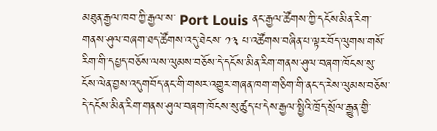མཐུན་རྒྱལ་ཁབ་ཀྱི་རྒྱལ་ས་ Port Louis ནང་རྒྱལ་ཚོགས་ཀྱི་དངོས་མིན་རིག་གནས་ཤུལ་བཞག་ཐད་ཚོགས་འདུ་ཐེངས་ ༡༣ པ་འཚོགས་བཞིན་པ་ལྟར་བོད་ལུགས་གསོ་རིག་གི་དཔྱད་བཅོས་ལས་ལུམས་བཅོས་དེ་དངོས་མིན་རིག་གནས་ཤུལ་བཞག་ཁོངས་སུ་ངོས་ལེན་བྱས་འདུགབོད་ནང་གི་གསར་འགྱུར་གཞན་ཁག་གཅིག་གི་ནང་ད་རེས་ལུམས་བཅོས་དེ་དངོས་མིན་རིག་གནས་ཤུལ་བཞག་ཁོངས་སུ་ཚུད་པ་དེས་རྒྱལ་སྤྱིའི་ཁྲོད་སྲོལ་རྒྱུན་གྱི་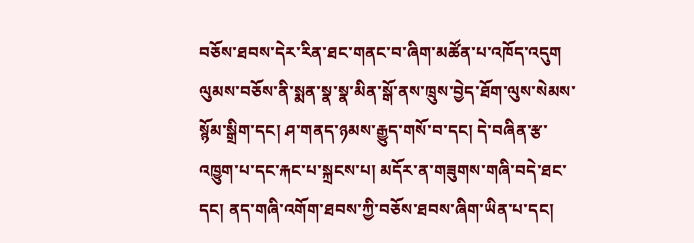བཅོས་ཐབས་དེར་རིན་ཐང་གནང་བ་ཞིག་མཚོན་པ་འཁོད་འདུག ལུམས་བཅོས་ནི་སྨན་སྣ་སྣ་མིན་སྒོ་ནས་ཁྲུས་བྱེད་ཐོག་ལུས་སེམས་སྙོམ་སྒྲིག་དང། ཤ་གནད་ཉམས་རྒྱུད་གསོ་བ་དང། དེ་བཞིན་རྩ་འཁྱུག་པ་དང་རྐང་པ་སྐྲངས་པ། མདོར་ན་གཟུགས་གཞི་བདེ་ཐང་དང། ནད་གཞི་འགོག་ཐབས་ཀྱི་བཅོས་ཐབས་ཞིག་ཡིན་པ་དང།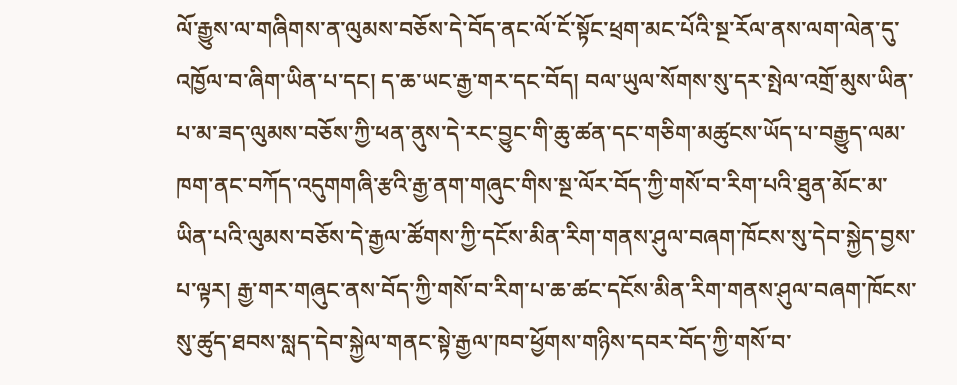ལོ་རྒྱུས་ལ་གཞིགས་ན་ལུམས་བཅོས་དེ་བོད་ནང་ལོ་ངོ་སྟོང་ཕྲག་མང་པོའི་སྔ་རོལ་ནས་ལག་ལེན་དུ་འཁྱོལ་བ་ཞིག་ཡིན་པ་དང། ད་ཆ་ཡང་རྒྱ་གར་དང་བོད། བལ་ཡུལ་སོགས་སུ་དར་སྤེལ་འགྲོ་མུས་ཡིན་པ་མ་ཟད་ལུམས་བཅོས་ཀྱི་ཕན་ནུས་དེ་རང་བྱུང་གི་ཆུ་ཚན་དང་གཅིག་མཚུངས་ཡོད་པ་བརྒྱུད་ལམ་ཁག་ནང་བཀོད་འདུགགཞི་རྩའི་རྒྱ་ནག་གཞུང་གིས་སྔ་ལོར་བོད་ཀྱི་གསོ་བ་རིག་པའི་ཐུན་མོང་མ་ཡིན་པའི་ལུམས་བཅོས་དེ་རྒྱལ་ཚོགས་ཀྱི་དངོས་མིན་རིག་གནས་ཤུལ་བཞག་ཁོངས་སུ་དེབ་སྐྱེད་བྱས་པ་ལྟར། རྒྱ་གར་གཞུང་ནས་བོད་ཀྱི་གསོ་བ་རིག་པ་ཆ་ཚང་དངོས་མིན་རིག་གནས་ཤུལ་བཞག་ཁོངས་སུ་ཚུད་ཐབས་སླད་དེབ་སྐྱེལ་གནང་སྟེ་རྒྱལ་ཁབ་ཕྱོགས་གཉིས་དབར་བོད་ཀྱི་གསོ་བ་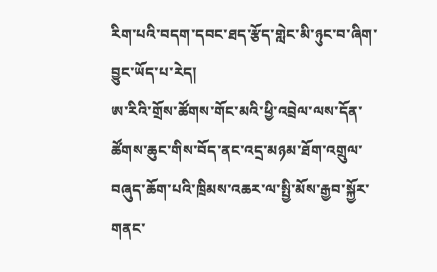རིག་པའི་བདག་དབང་ཐད་རྩོད་གླེང་མི་ཉུང་བ་ཞིག་བྱུང་ཡོད་པ་རེད།
ཨ་རིའི་གྲོས་ཚོགས་གོང་མའི་ཕྱི་འབྲེལ་ལས་དོན་ཚོགས་ཆུང་གིས་བོད་ནང་འདྲ་མཉམ་ཐོག་འགྲུལ་བཞུད་ཆོག་པའི་ཁྲིམས་འཆར་ལ་སྤྱི་མོས་རྒྱབ་སྐྱོར་གནང་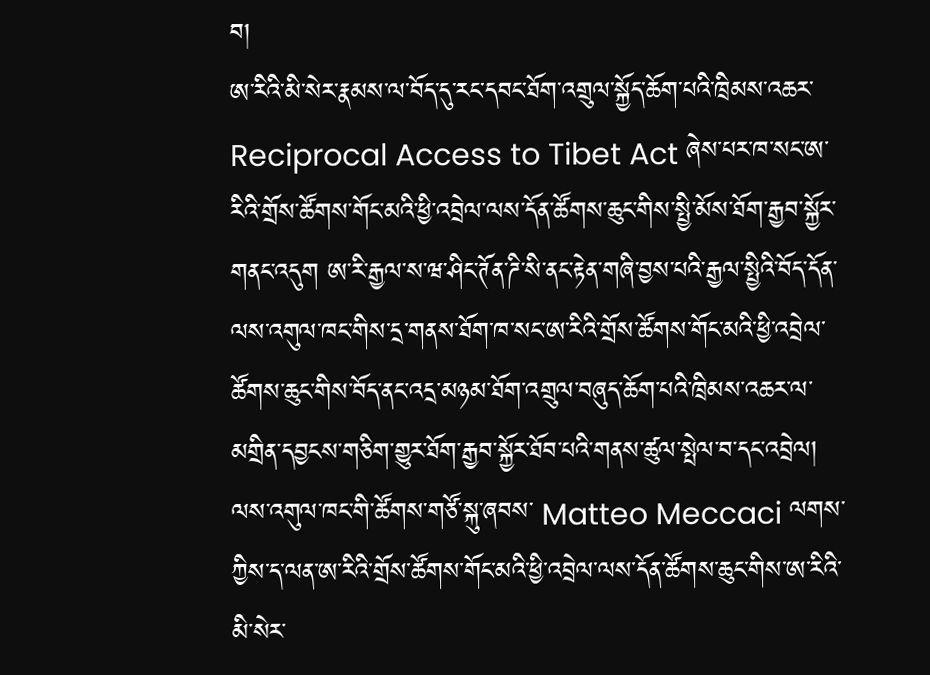བ།
ཨ་རིའི་མི་སེར་རྣམས་ལ་བོད་དུ་རང་དབང་ཐོག་འགྲུལ་སྐྱོད་ཆོག་པའི་ཁྲིམས་འཆར་ Reciprocal Access to Tibet Act ཞེས་པར་ཁ་སང་ཨ་རིའི་གྲོས་ཚོགས་གོང་མའི་ཕྱི་འབྲེལ་ལས་དོན་ཚོགས་ཆུང་གིས་སྤྱི་མོས་ཐོག་རྒྱབ་སྐྱོར་གནང་འདུག ཨ་རི་རྒྱལ་ས་ཝ་ཤིང་ཊོན་ཌི་སི་ནང་རྟེན་གཞི་བྱས་པའི་རྒྱལ་སྤྱིའི་བོད་དོན་ལས་འགུལ་ཁང་གིས་དྲ་གནས་ཐོག་ཁ་སང་ཨ་རིའི་གྲོས་ཚོགས་གོང་མའི་ཕྱི་འབྲེལ་ཚོགས་ཆུང་གིས་བོད་ནང་འདྲ་མཉམ་ཐོག་འགྲུལ་བཞུད་ཆོག་པའི་ཁྲིམས་འཆར་ལ་མགྲིན་དབྱངས་གཅིག་གྱུར་ཐོག་རྒྱབ་སྐྱོར་ཐོབ་པའི་གནས་ཚུལ་སྤེལ་བ་དང་འབྲེལ། ལས་འགུལ་ཁང་གི་ཚོགས་གཙོ་སྐུ་ཞབས་ Matteo Meccaci ལགས་ཀྱིས་ད་ལན་ཨ་རིའི་གྲོས་ཚོགས་གོང་མའི་ཕྱི་འབྲེལ་ལས་དོན་ཚོགས་ཆུང་གིས་ཨ་རིའི་མི་སེར་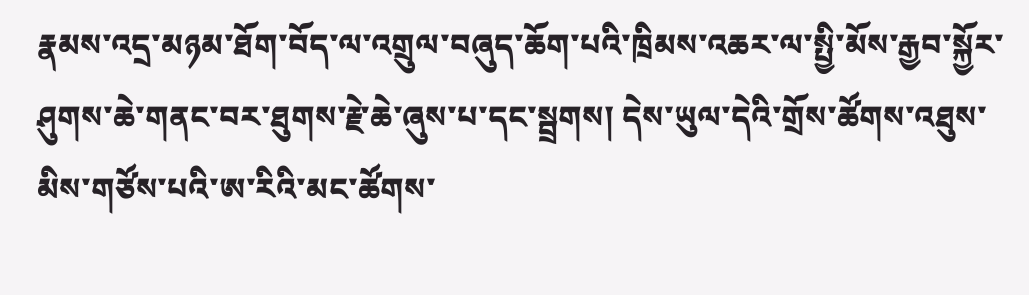རྣམས་འདྲ་མཉམ་ཐོག་བོད་ལ་འགྲུལ་བཞུད་ཆོག་པའི་ཁྲིམས་འཆར་ལ་སྤྱི་མོས་རྒྱབ་སྐྱོར་ཤུགས་ཆེ་གནང་བར་ཐུགས་རྗེ་ཆེ་ཞུས་པ་དང་སྦྲགས། དེས་ཡུལ་དེའི་གྲོས་ཚོགས་འཐུས་མིས་གཙོས་པའི་ཨ་རིའི་མང་ཚོགས་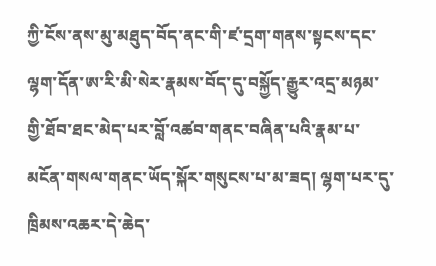ཀྱི་ངོས་ནས་མུ་མཐུད་བོད་ནང་གི་ཛ་དྲག་གནས་སྟངས་དང་ལྷག་དོན་ཨ་རི་མི་སེར་རྣམས་བོད་དུ་བསྐྱོད་རྒྱུར་འདྲ་མཉམ་གྱི་ཐོབ་ཐང་མེད་པར་བློ་འཚབ་གནང་བཞིན་པའི་རྣམ་པ་མངོན་གསལ་གནང་ཡོད་སྐོར་གསུངས་པ་མ་ཟད། ལྷག་པར་དུ་ཁྲིམས་འཆར་དེ་ཆེད་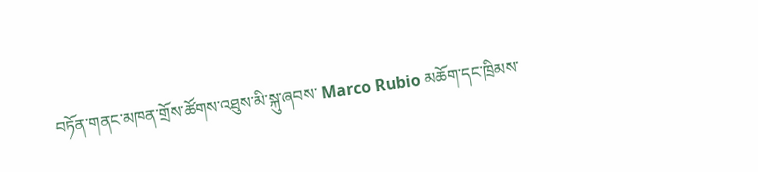བཏོན་གནང་མཁན་གྲོས་ཚོགས་འཐུས་མི་སྐུ་ཞབས་ Marco Rubio མཆོག་དང་ཁྲིམས་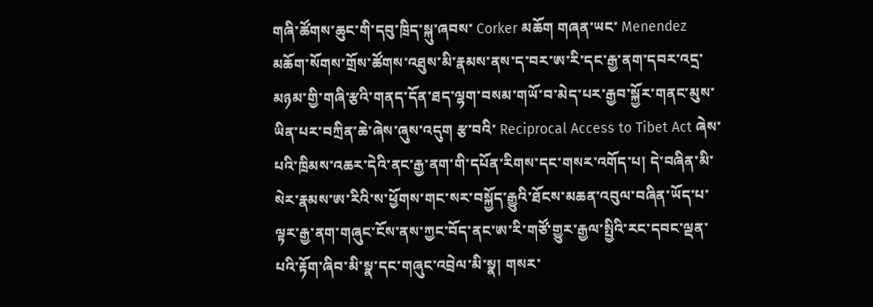གཞི་ཚོགས་ཆུང་གི་དབུ་ཁྲིད་སྐུ་ཞབས་ Corker མཆོག གཞན་ཡང་ Menendez མཆོག་སོགས་གྲོས་ཚོགས་འཐུས་མི་རྣམས་ནས་ད་བར་ཨ་རི་དང་རྒྱ་ནག་དབར་འདྲ་མཉམ་གྱི་གཞི་རྩའི་གནད་དོན་ཐད་ལྷག་བསམ་གཡོ་བ་མེད་པར་རྒྱབ་སྐྱོར་གནང་མུས་ཡིན་པར་བཀྲིན་ཆེ་ཞེས་ཞུས་འདུག རྩ་བའི་ Reciprocal Access to Tibet Act ཞེས་པའི་ཁྲིམས་འཆར་དེའི་ནང་རྒྱ་ནག་གི་དཔོན་རིགས་དང་གསར་འགོད་པ། དེ་བཞིན་མི་སེར་རྣམས་ཨ་རིའི་ས་ཕྱོགས་གང་སར་བསྐྱོད་རྒྱུའི་ཐོངས་མཆན་འབུལ་བཞིན་ཡོད་པ་ལྟར་རྒྱ་ནག་གཞུང་ངོས་ནས་ཀྱང་བོད་ནང་ཨ་རི་གཙོ་གྱུར་རྒྱལ་སྤྱིའི་རང་དབང་ལྡན་པའི་རྟོག་ཞིབ་མི་སྣ་དང་གཞུང་འབྲེལ་མི་སྣ། གསར་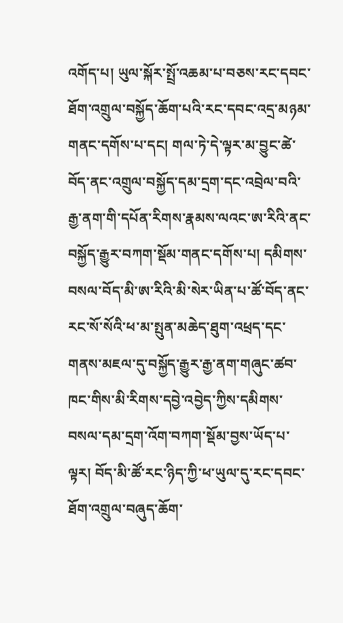འགོད་པ། ཡུལ་སྐོར་སྤྲོ་འཆམ་པ་བཅས་རང་དབང་ཐོག་འགྲུལ་བསྐྱོད་ཆོག་པའི་རང་དབང་འདྲ་མཉམ་གནང་དགོས་པ་དང། གལ་ཏེ་དེ་ལྟར་མ་བྱུང་ཚེ་བོད་ནང་འགྲུལ་བསྐྱོད་དམ་དྲག་དང་འབྲེལ་བའི་རྒྱ་ནག་གི་དཔོན་རིགས་རྣམས་ལའང་ཨ་རིའི་ནང་བསྐྱོད་རྒྱུར་བཀག་སྡོམ་གནང་དགོས་པ། དམིགས་བསལ་བོད་མི་ཨ་རིའི་མི་སེར་ཡིན་པ་ཚོ་བོད་ནང་རང་སོ་སོའི་ཕ་མ་སྤུན་མཆེད་ཐུག་འཕྲད་དང་གནས་མཇལ་དུ་བསྐྱོད་རྒྱུར་རྒྱ་ནག་གཞུང་ཚབ་ཁང་གིས་མི་རིགས་དབྱེ་འབྱེད་ཀྱིས་དམིགས་བསལ་དམ་དྲག་འོག་བཀག་སྡོམ་བྱས་ཡོད་པ་ལྟར། བོད་མི་ཚོ་རང་ཉིད་ཀྱི་ཕ་ཡུལ་དུ་རང་དབང་ཐོག་འགྲུལ་བཞུད་ཆོག་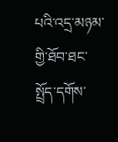པའི་འདྲ་མཉམ་གྱི་ཐོབ་ཐང་སྤྲོད་དགོས་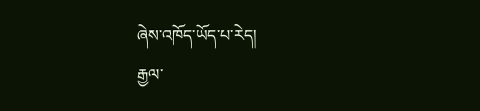ཞེས་འཁོད་ཡོད་པ་རེད།
རྒྱལ་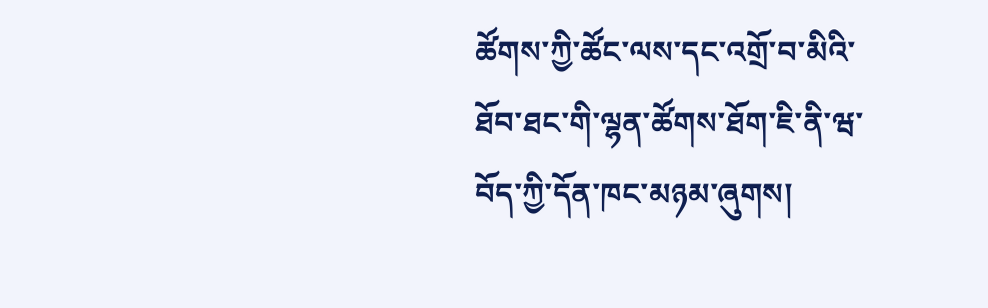ཚོགས་ཀྱི་ཚོང་ལས་དང་འགྲོ་བ་མིའི་ཐོབ་ཐང་གི་ལྷན་ཚོགས་ཐོག་ཇི་ནི་ཝ་བོད་ཀྱི་དོན་ཁང་མཉམ་ཞུགས།